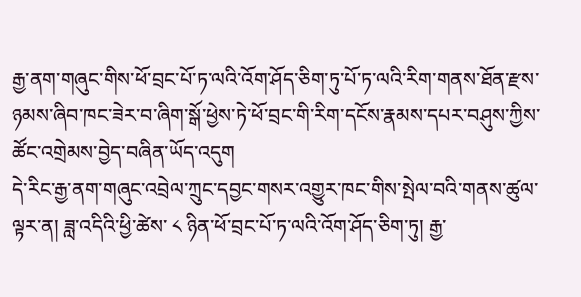རྒྱ་ནག་གཞུང་གིས་ཕོ་བྲང་པོ་ཏ་ལའི་འོག་ཤོད་ཅིག་ཏུ་པོ་ཏ་ལའི་རིག་གནས་ཐོན་རྫས་ཉམས་ཞིབ་ཁང་ཟེར་བ་ཞིག་སྒོ་ཕྱེས་ཏེ་ཕོ་བྲང་གི་རིག་དངོས་རྣམས་དཔར་བཤུས་ཀྱིས་ཚོང་འགྲེམས་བྱེད་བཞིན་ཡོད་འདུག
དེ་རིང་རྒྱ་ནག་གཞུང་འབྲེལ་ཀྲུང་དབྱང་གསར་འགྱུར་ཁང་གིས་སྤེལ་བའི་གནས་ཚུལ་ལྟར་ན། ཟླ་འདིའི་ཕྱི་ཚེས་ ༨ ཉིན་ཕོ་བྲང་པོ་ཏ་ལའི་འོག་ཤོད་ཅིག་ཏུ། རྒྱ་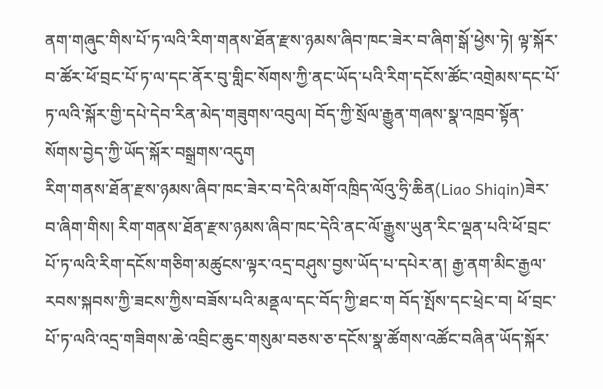ནག་གཞུང་གིས་པོ་ཏ་ལའི་རིག་གནས་ཐོན་རྫས་ཉམས་ཞིབ་ཁང་ཟེར་བ་ཞིག་སྒོ་ཕྱེས་ཏེ། ལྟ་སྐོར་བ་ཚོར་ཕོ་བྲང་པོ་ཏ་ལ་དང་ནོར་བུ་གླིང་སོགས་ཀྱི་ནང་ཡོད་པའི་རིག་དངོས་ཚོང་འགྲེམས་དང་པོ་ཏ་ལའི་སྐོར་གྱི་དཔེ་དེབ་རིན་མེད་གཟུགས་འབུལ། བོད་ཀྱི་སྲོལ་རྒྱུན་གཞས་སྣ་འཁྲབ་སྟོན་སོགས་བྱེད་ཀྱི་ཡོད་སྐོར་བསྒྲགས་འདུག
རིག་གནས་ཐོན་རྫས་ཉམས་ཞིབ་ཁང་ཟེར་བ་དེའི་མགོ་འཁྲིད་ལོའུ་ཧྲི་ཆིན(Liao Shiqin)ཟེར་བ་ཞིག་གིས། རིག་གནས་ཐོན་རྫས་ཉམས་ཞིབ་ཁང་དེའི་ནང་ལོ་རྒྱུས་ཡུན་རིང་ལྡན་པའི་ཕོ་བྲང་པོ་ཏ་ལའི་རིག་དངོས་གཅིག་མཚུངས་ལྟར་འདྲ་བཤུས་བྱས་ཡོད་པ་དཔེར་ན། རྒྱ་ནག་མིང་རྒྱལ་རབས་སྐབས་ཀྱི་ཟངས་ཀྱིས་བཟོས་པའི་མནྡལ་དང་བོད་ཀྱི་ཐང་ག བོད་སྤོས་དང་ཕྲེང་བ། ཕོ་བྲང་པོ་ཏ་ལའི་འདྲ་གཟིགས་ཆེ་འབྲིང་ཆུང་གསུམ་བཅས་ཅ་དངོས་སྣ་ཚོགས་འཚོང་བཞིན་ཡོད་སྐོར་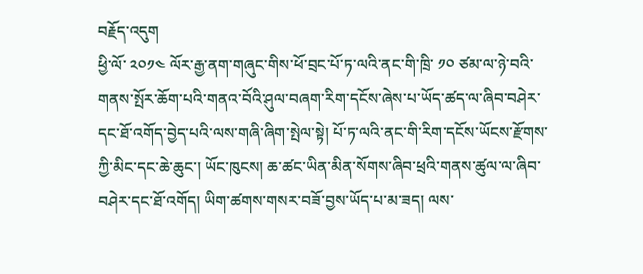བརྗོད་འདུག
ཕྱི་ལོ་ ༢༠༡༤ ལོར་རྒྱ་ནག་གཞུང་གིས་ཕོ་བྲང་པོ་ཏ་ལའི་ནང་གི་ཁྲི་ ༡༠ ཙམ་ལ་ཉེ་བའི་གནས་སྤོར་ཆོག་པའི་གནའ་བོའི་ཤུལ་བཞག་རིག་དངོས་ཞེས་པ་ཡོད་ཚད་ལ་ཞིབ་བཤེར་དང་ཐོ་འགོད་བྱེད་པའི་ལས་གཞི་ཞིག་སྤེལ་སྟེ། པོ་ཏ་ལའི་ནང་གི་རིག་དངོས་ཡོངས་རྫོགས་ཀྱི་མིང་དང་ཆེ་ཆུང་། ཡོང་ཁུངས། ཆ་ཚང་ཡིན་མིན་སོགས་ཞིབ་ཕྲའི་གནས་ཚུལ་ལ་ཞིབ་བཤེར་དང་ཐོ་འགོད། ཡིག་ཚགས་གསར་བཟོ་བྱས་ཡོད་པ་མ་ཟད། ལས་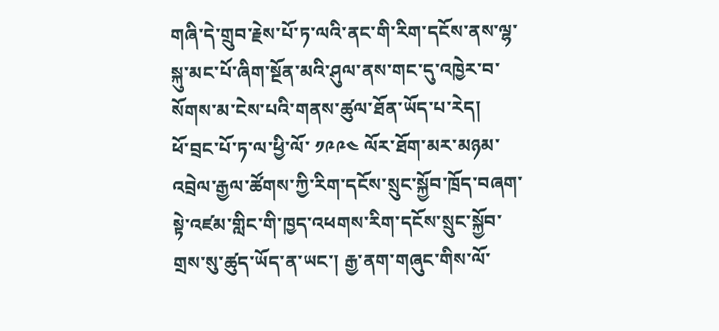གཞི་དེ་གྲུབ་རྗེས་པོ་ཏ་ལའི་ནང་གི་རིག་དངོས་ནས་ལྷ་སྐུ་མང་པོ་ཞིག་སྔོན་མའི་ཤུལ་ནས་གང་དུ་འཁྱེར་བ་སོགས་མ་ངེས་པའི་གནས་ཚུལ་ཐོན་ཡོད་པ་རེད།
ཕོ་བྲང་པོ་ཏ་ལ་ཕྱི་ལོ་ ༡༩༩༤ ལོར་ཐོག་མར་མཉམ་འབྲེལ་རྒྱལ་ཚོགས་ཀྱི་རིག་དངོས་སྲུང་སྐྱོབ་ཁྲོད་བཞག་སྟེ་འཛམ་གླིང་གི་ཁྱད་འཕགས་རིག་དངོས་སྲུང་སྐྱོབ་གྲས་སུ་ཚུད་ཡོད་ན་ཡང་། རྒྱ་ནག་གཞུང་གིས་ལོ་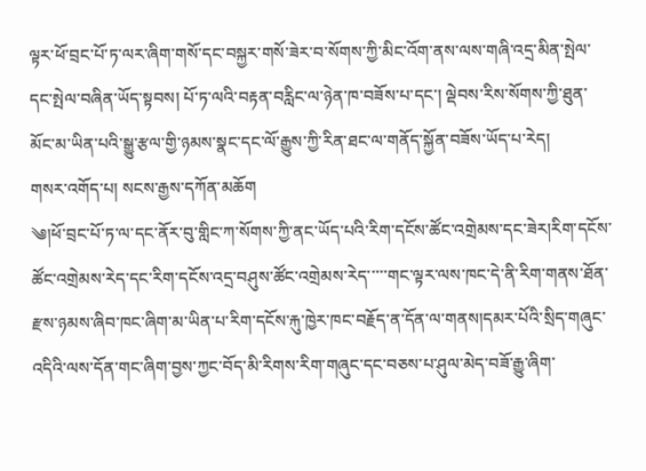ལྟར་ཕོ་བྲང་པོ་ཏ་ལར་ཞིག་གསོ་དང་བསྐྱར་གསོ་ཟེར་བ་སོགས་ཀྱི་མིང་འོག་ནས་ལས་གཞི་འདྲ་མིན་སྤེལ་དང་སྤེལ་བཞིན་ཡོད་སྟབས། པོ་ཏ་ལའི་བརྟན་བརླིང་ལ་ཉེན་ཁ་བཟོས་པ་དང་། ལྡེབས་རིས་སོགས་ཀྱི་ཐུན་མོང་མ་ཡིན་པའི་སྒྱུ་རྩལ་གྱི་ཉམས་སྣང་དང་ལོ་རྒྱུས་ཀྱི་རིན་ཐང་ལ་གནོད་སྐྱོན་བཟོས་ཡོད་པ་རེད།
གསར་འགོད་པ། སངས་རྒྱས་དཀོན་མཆོག
༄།ཕོ་བྲང་པོ་ཏ་ལ་དང་ནོར་བུ་གླིང་ཀ་སོགས་ཀྱི་ནང་ཡོད་པའི་རིག་དངོས་ཚོང་འགྲེམས་དང་ཟེར།རིག་དངོས་ཚོང་འགྲེམས་རེད་དང་རིག་དངོས་འདྲ་བཤུས་ཚོང་འགྲེམས་རེད་་་་་གང་ལྟར་ལས་ཁང་དེ་ནི་རིག་གནས་ཐོན་རྫས་ཉམས་ཞིབ་ཁང་ཞིག་མ་ཡིན་པ་རིག་དངོས་རྐུ་ཁྱེར་ཁང་བརྗོད་ན་དོན་ལ་གནས།དམར་པོའི་སྲིད་གཞུང་འདིའི་ལས་དོན་གང་ཞིག་བྱས་ཀྱང་བོད་མི་རིགས་རིག་གཞུང་དང་བཅས་པ་ཤུལ་མེད་བཟོ་རྒྱུ་ཞིག་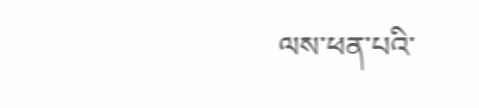ལས་ཕན་པའི་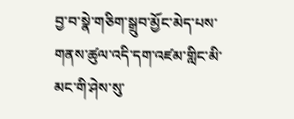བྱ་བ་སྣེ་གཅིག་སྒྲུབ་མྱོང་མེད་པས་གནས་ཚུལ་འདི་དག་འཛམ་གླིང་མི་མང་གི་ཤེས་སུ་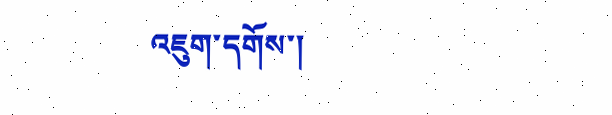འཇུག་དགོས་།